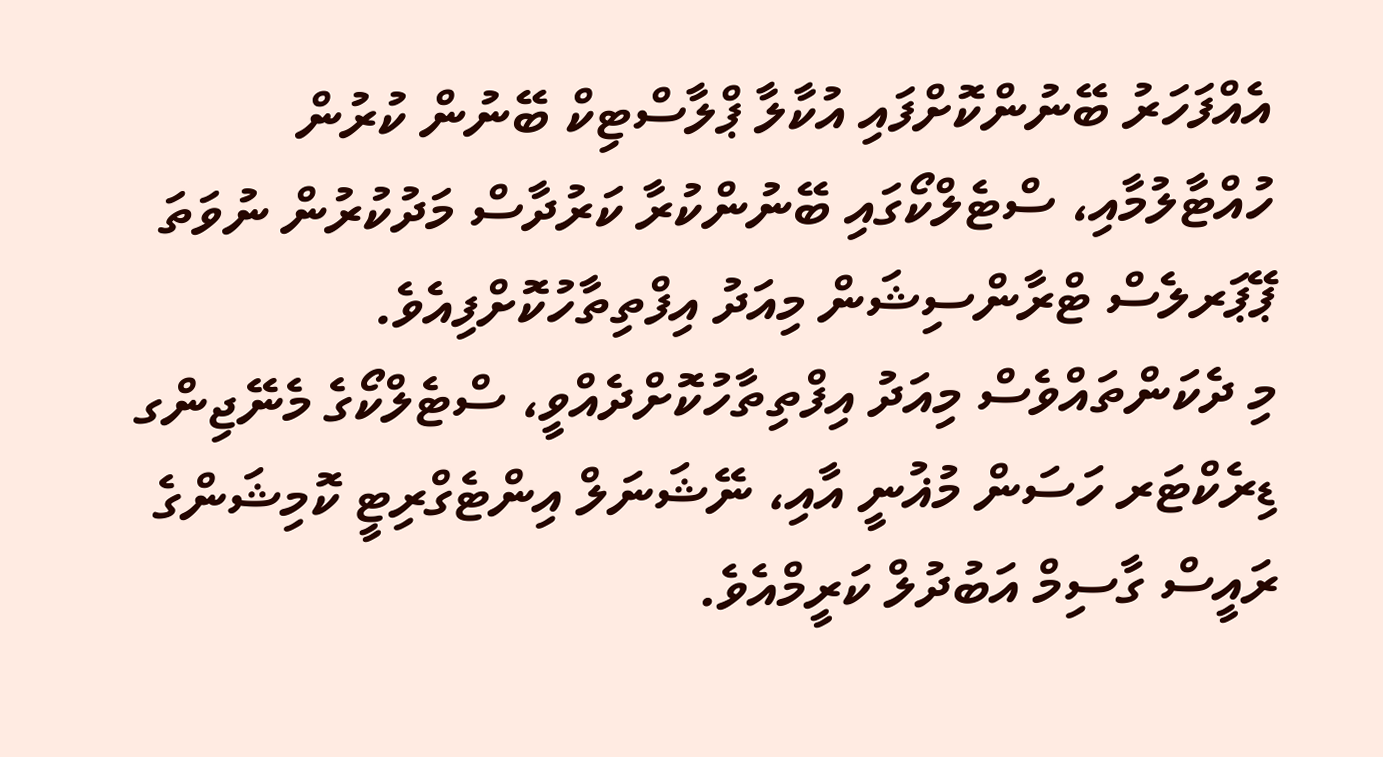އެއްފަހަރު ބޭނުންކޮށްފައި އުކާލާ ޕްލާސްޓިކް ބޭނުން ކުރުން ހުއްޓާލުމާއި، ސްޓެލްކޯގައި ބޭނުންކުރާ ކަރުދާސް މަދުކުރުން ނުވަތަ ޕޭޕަރލެސް ޓްރާންސިޝަން މިއަދު އިފްތިތާހުކޮށްފިއެވެ.
މި ދެކަންތައްވެސް މިއަދު އިފްތިތާހުކޮށްދެއްވީ، ސްޓެލްކޯގެ މެނޭޖިންގ ޑިރެކްޓަރ ހަސަން މުޣުނީ އާއި، ނޭޝަނަލް އިންޓެގްރިޓީ ކޮމިޝަންގެ ރައީސް ގާސިމް އަބުދުލް ކަރީމްއެވެ.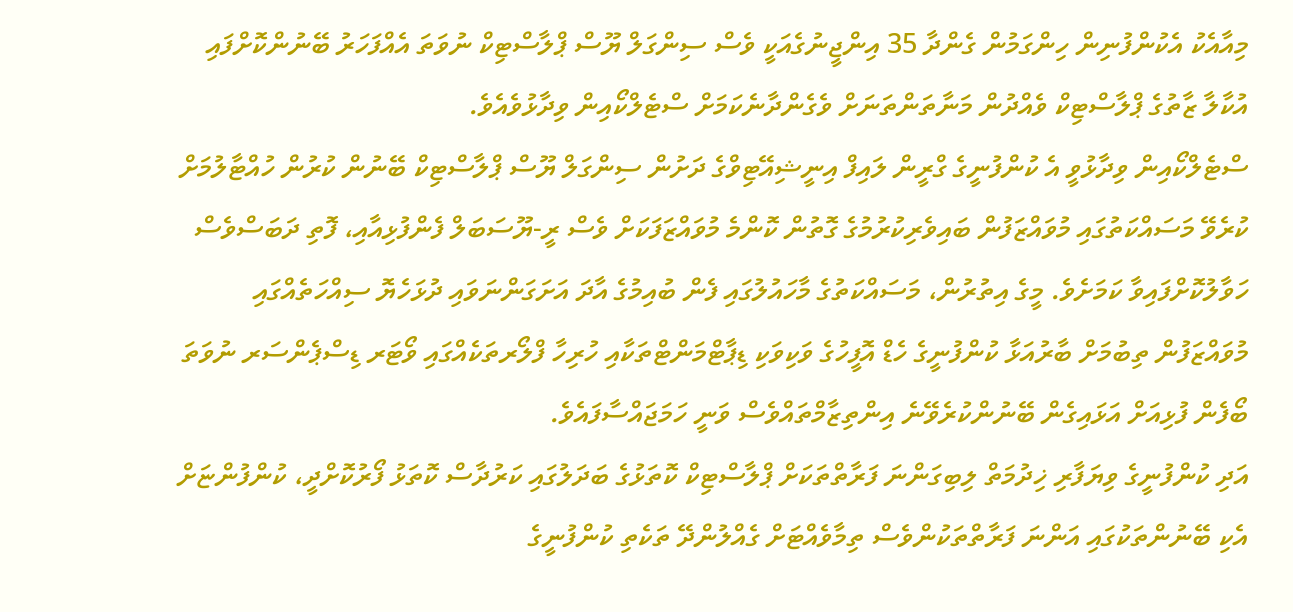މިއާއެކު އެކުންފުނިން ހިންގަމުން ގެންދާ 35 އިންޖީނުގެއަކީ ވެސް ސިންގަލް ޔޫސް ޕްލާސްޓިކް ނުވަތަ އެއްފަހަރު ބޭނުންކޮށްފައި އުކާލާ ޒާތުގެ ޕްލާސްޓިކް ވެއްދުން މަނާތަންތަނަށް ވެގެންދާނެކަމަށް ސްޓެލްކޯއިން ވިދާޅުވެއެވެ.
ސްޓެލްކޯއިން ވިދާޅުވީ އެ ކުންފުނީގެ ގްރީން ލައިފް އިނީޝިއޭޓިވްގެ ދަށުން ސިންގަލް ޔޫސް ޕްލާސްޓިކް ބޭނުން ކުރުން ހުއްޓާލުމަށް ކުރެވޭ މަސައްކަތުގައި މުވައްޒަފުން ބައިވެރިކުރުމުގެ ގޮތުން ކޮންމެ މުވައްޒަފަކަށް ވެސް ރީ-ޔޫސަބަލް ފެންފުޅިއާއި، ފޮތި ދަބަސްވެސް ހަވާލުކޮށްފައިވާ ކަމަށެވެ. މީގެ އިތުރުން، މަސައްކަތުގެ މާހައުލުގައި ފެން ބުއިމުގެ އާދަ އަށަގަންނަވައި ދުޅަހެޔޮ ސިއްހަތެއްގައި މުވައްޒަފުން ތިބުމަށް ބާރުއަޅާ ކުންފުނީގެ ހެޑް އޮފީހުގެ ވަކިވަކި ޑިޕާޓްމަންޓްތަކާއި ހުރިހާ ފްލޯރތަކެއްގައި ވޯޓަރ ޑިސްޕެންސަރ ނުވަތަ ބޯފެން ފުޅިއަށް އަޅައިގެން ބޭނުންކުރެވޭނެ އިންތިޒާމްތައްވެސް ވަނީ ހަމަޖައްސާފައެވެ.
އަދި ކުންފުނީގެ ވިޔަފާރި ޚިދުމަތް ލިބިގަންނަ ފަރާތްތަކަށް ޕްލާސްޓިކް ކޮތަޅުގެ ބަދަލުގައި ކަރުދާސް ކޮތަޅު ފޯރުކޮށްދީ، ކުންފުންޏަށް އެކި ބޭނުންތަކުގައި އަންނަ ފަރާތްތަކުންވެސް ތިމާވެއްޓަށް ގެއްލުންދޭ ތަކެތި ކުންފުނީގެ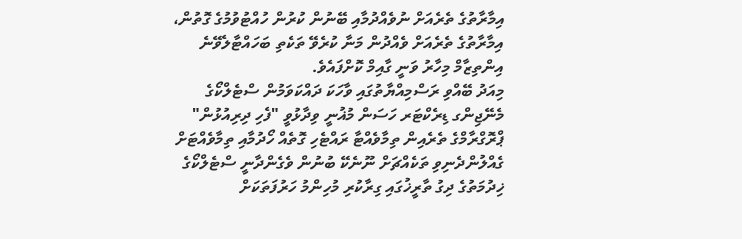އިމާރާތުގެ ތެރެއަށް ނުވެއްދުމާއި ބޭނުން ކުރުން ހުއްޓުވުމުގެ ގޮތުން، އިމާރާތުގެ ތެރެއަށް ވެއްދުން މަނާ ކުރެވޭ ތަކެތި ބަހައްޓާލެވޭނެ އިންތިޒާމް މިހާރު ވަނީ ގާއިމް ކޮށްފައެވެ.
މިއަދު ބޭއްވި ރަސްމިއްޔާތުގައި ވާހަކަ ދައްކަވަމުން ސްޓެލްކޯގެ މެނޭޖިންގ ޑިރެކްޓަރ ހަސަން މުޣުނީ ވިދާޅުވީ "ފެހި ދިރިއުޅުން" ޕްރޮގްރާމްގެ ތެރެއިން ތިމާވެއްޓާ ރައްޓެހި ގޮތެއް ހޯދުމާއި ތިމާވެއްޓަށް ގެއްލުންދެނިވި ތަކެއްޗަށް ނޫނެކޭ ބުނުން ވެގެންދާނީ ސްޓެލްކޯގެ ޚިދުމަތުގެ ދިގު ތާރީޚުގައި ގިރާކުރި މުހިންމު ހަރުފަތަކަށް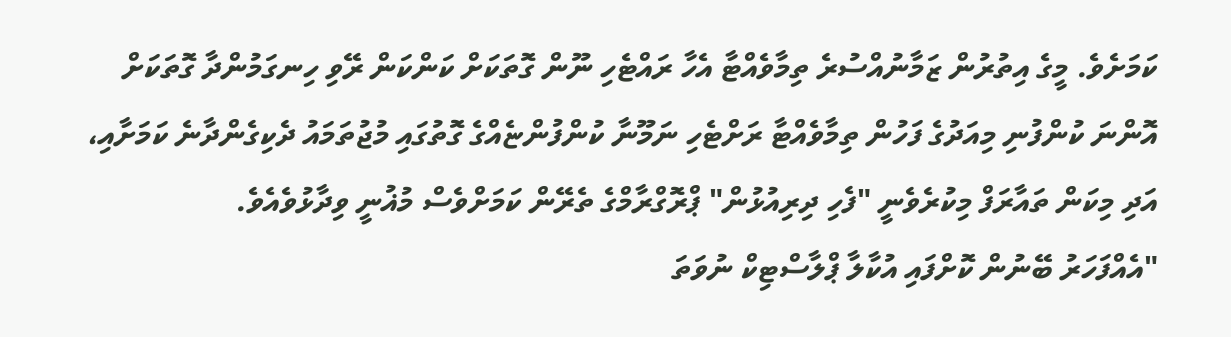ކަމަށެވެ. މީގެ އިތުރުން ޒަމާނުއްސުރެ ތިމާވެއްޓާ އެހާ ރައްޓެހި ނޫން ގޮތަކަށް ކަންކަން ރޭވި ހިނގަމުންދާ ގޮތަކަށް އޮންނަ ކުންފުނި މިއަދުގެ ފަހުން ތިމާވެއްޓާ ރަށްޓެހި ނަމޫނާ ކުންފުންޏެއްގެ ގޮތުގައި މުޖުތަމައު ދެކިގެންދާނެ ކަމަށާއި، އަދި މިކަން ތައާރަފް މިކުރެވެނީ "ފެހި ދިރިއުޅުން" ޕްރޮގްރާމްގެ ތެރޭން ކަމަށްވެސް މުޣުނީ ވިދާޅުވެއެވެ.
"އެއްފަހަރު ބޭނުން ކޮށްފައި އުކާލާ ޕްލާސްޓިކް ނުވަތަ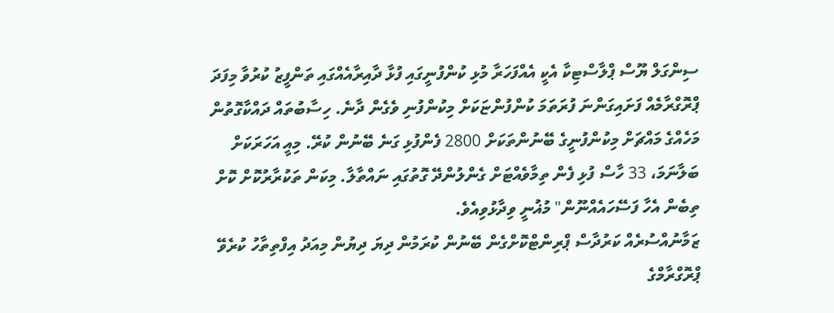ސިންގަލް ޔޫސް ޕްލާސްޓިކާ އެކީ އެއްފަހަރާ މުޅި ކުންފުނީގައި ފުޅާ ދާއިރާއެއްގައި ތަންފީޒު ކުރުވާ މިފަދަ ޕްރޮގްރާމެއް ފަށައިގަންނަ ފުރަތަމަ ކުންފުންޏަކަށް މިކުންފުނި ވެގެން ދާނެ. ހިސާބުތައް ދައްކާގޮތުން މަހެއްގެ މައްޗަށް މިކުންފުނީގެ ބޭނުންތަކަށް 2800 ފެންފުޅި ގަނެ ބޭނުން ކުރޭ. މިއީ އަހަރަކަށް ބަލާނަމަ، 33 ހާސް ފުޅި ފެން ތިމާވެއްޓަށް ގެންލުންދޭ ގޮތުގައި ނައްތާލާ. މިކަން ތަކުރާރުކޮށް ކޮށް ތިބެން އެހާ ފަސޭހައެއްނޫން" މުޣުނީ ވިދާޅުވިއެވެ.
ޒަމާނުއްސުރެއް ކަރުދާސް ޕްރިންޓްކޮށްގެން ބޭނުން ކުރަމުން ދިޔަ ދިޔުން މިއަދު އިފްތިތާހު ކުރެވޭ ޕްރޮގްރާމްގެ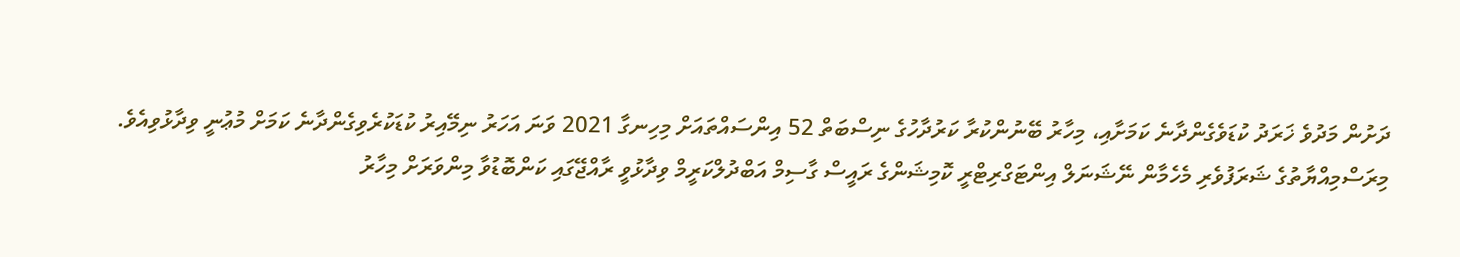ދަށުން މަދުވެ ޚަރަދު ކުޑަވެގެންދާނެ ކަމަށާއި، މިހާރު ބޭނުންކުރާ ކަރުދާހުގެ ނިސްބަތް 52 އިންސައްތައަށް މިހިނގާ 2021 ވަނަ އަހަރު ނިމޭއިރު ކުޑަކުރެވިގެންދާނެ ކަމަށް މުޢުނީ ވިދާޅުވިއެވެ.
މިރަސްމިއްޔާތުގެ ޝަރަފުވެރި މެހެމާން ނޭޝަނަލް އިންޓަގްރިޓްރީ ކޮމިޝަންގެ ރައީސް ގާސިމް އަބްދުލްކަރީމް ވިދާޅުވީ ރާއްޖޭގައި ކަންބޮޑުވާ މިންވަރަށް މިހާރު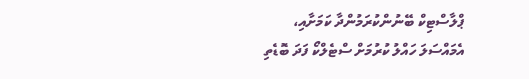ޕްލާސްޓިކް ބޭނުންކުރަމުންދާ ކަމަށާއި، އެމައްސަލަ ހައްލު ކުރުމަށް ސްޓެލްކޯ ފަދަ ބޮޑެތި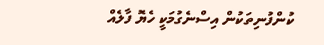ކުންފުނިތަކުން އިސްނެގުމަކީ ހެޔޮ ފާލެއް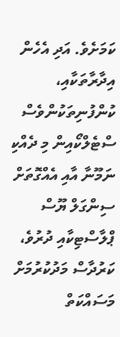ކަމަށެވެ. އަދި އެހެން އިދާރާތަކާއި، ކުންފުނިތަކުންވެސް ސްޓެލްކޯއިން މި ދެއްކި ނަމޫނާ އާއި އެއްގޮތަށް ސިންގަލް ޔޫސް ޕްލާސްޓިކާއި ދުރުވެ، ކަރުދާސް މަދުކުރުމަށް މަސައްކަތް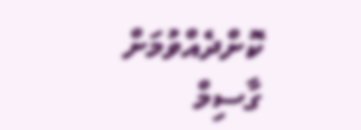ކޮށްދެއްވުމަށް ގާސިމް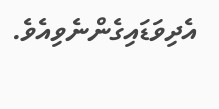އެދިވަޑައިގެންނެވިއެވެ.